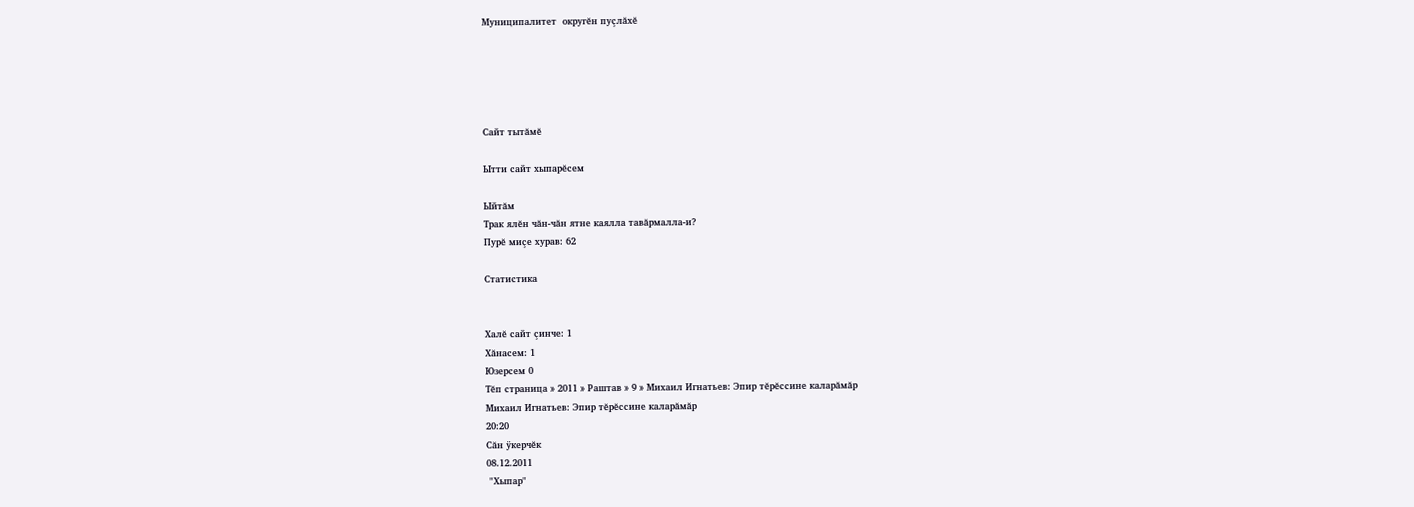Муниципалитет  округĕн пуçлăхĕ





Сайт тытăмĕ

Ытти сайт хыпарĕсем

Ыйтăм
Трак ялĕн чăн-чăн ятне каялла тавăрмалла-и?
Пурĕ миçе хурав: 62

Статистика


Халĕ сайт çинче: 1
Хăнасем: 1
Юзерсем 0
Тĕп страница » 2011 » Раштав » 9 » Михаил Игнатьев: Эпир тĕрĕссине каларăмăр
Михаил Игнатьев: Эпир тĕрĕссине каларăмăр
20:20
Сăн ÿкерчĕк
08.12.2011
 "Хыпар"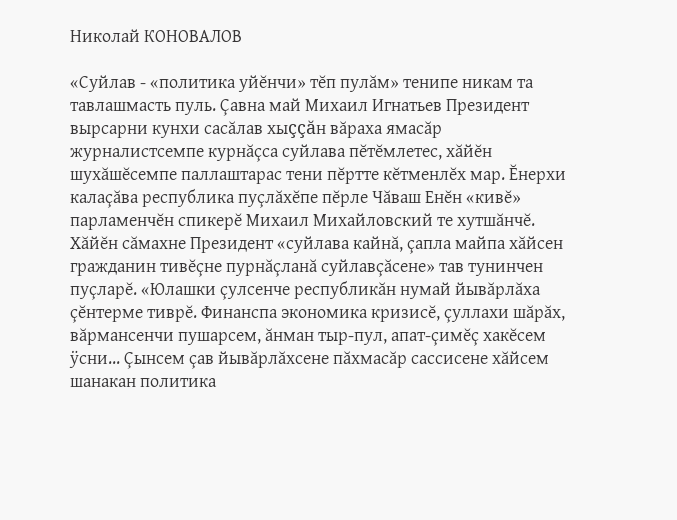Николай КОНОВАЛОВ

«Суйлав - «политика уйĕнчи» тĕп пулăм» тенипе никам та тавлашмасть пуль. Çавна май Михаил Игнатьев Президент вырсарни кунхи сасăлав хыççăн вăраха ямасăр журналистсемпе курнăçса суйлава пĕтĕмлетес, хăйĕн шухăшĕсемпе паллаштарас тени пĕртте кĕтменлĕх мар. Ĕнерхи калаçăва республика пуçлăхĕпе пĕрле Чăваш Енĕн «кивĕ» парламенчĕн спикерĕ Михаил Михайловский те хутшăнчĕ.
Хăйĕн сăмахне Президент «суйлава кайнă, çапла майпа хăйсен гражданин тивĕçне пурнăçланă суйлавçăсене» тав тунинчен пуçларĕ. «Юлашки çулсенче республикăн нумай йывăрлăха çĕнтерме тиврĕ. Финанспа экономика кризисĕ, çуллахи шăрăх, вăрмансенчи пушарсем, ăнман тыр-пул, апат-çимĕç хакĕсем ÿсни... Çынсем çав йывăрлăхсене пăхмасăр сассисене хăйсем шанакан политика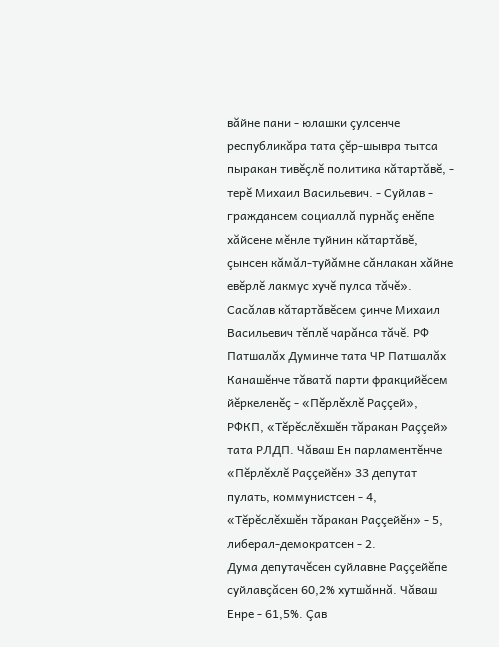вăйне пани - юлашки çулсенче республикăра тата çĕр-шывра тытса пыракан тивĕçлĕ политика кăтартăвĕ, - терĕ Михаил Васильевич. - Суйлав - граждансем социаллă пурнăç енĕпе хăйсене мĕнле туйнин кăтартăвĕ, çынсен кăмăл-туйăмне сăнлакан хăйне евĕрлĕ лакмус хучĕ пулса тăчĕ».
Сасăлав кăтартăвĕсем çинче Михаил Васильевич тĕплĕ чарăнса тăчĕ. РФ Патшалăх Думинче тата ЧР Патшалăх Канашĕнче тăватă парти фракцийĕсем йĕркеленĕç - «Пĕрлĕхлĕ Раççей», РФКП, «Тĕрĕслĕхшĕн тăракан Раççей» тата РЛДП. Чăваш Ен парламентĕнче «Пĕрлĕхлĕ Раççейĕн» 33 депутат пулать, коммунистсен - 4, «Тĕрĕслĕхшĕн тăракан Раççейĕн» - 5, либерал-демократсен - 2.
Дума депутачĕсен суйлавне Раççейĕпе суйлавçăсен 60,2% хутшăннă. Чăваш Енре - 61,5%. Çав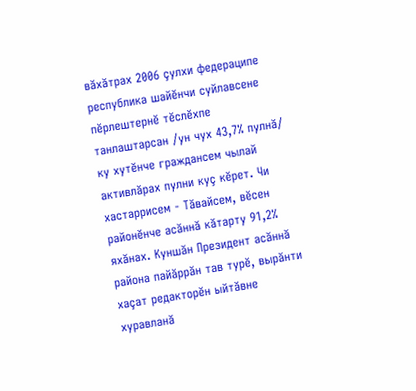вăхăтрах 2006 çулхи федераципе республика шайĕнчи суйлавсене пĕрлештернĕ тĕслĕхпе танлаштарсан /ун чух 43,7% пулнă/ ку хутĕнче граждансем чылай активлăрах пулни куç кĕрет. Чи хастаррисем - Тăвайсем, вĕсен районĕнче асăннă кăтарту 91,2% яхăнах. Куншăн Президент асăннă района пайăррăн тав турĕ, вырăнти хаçат редакторĕн ыйтăвне хуравланă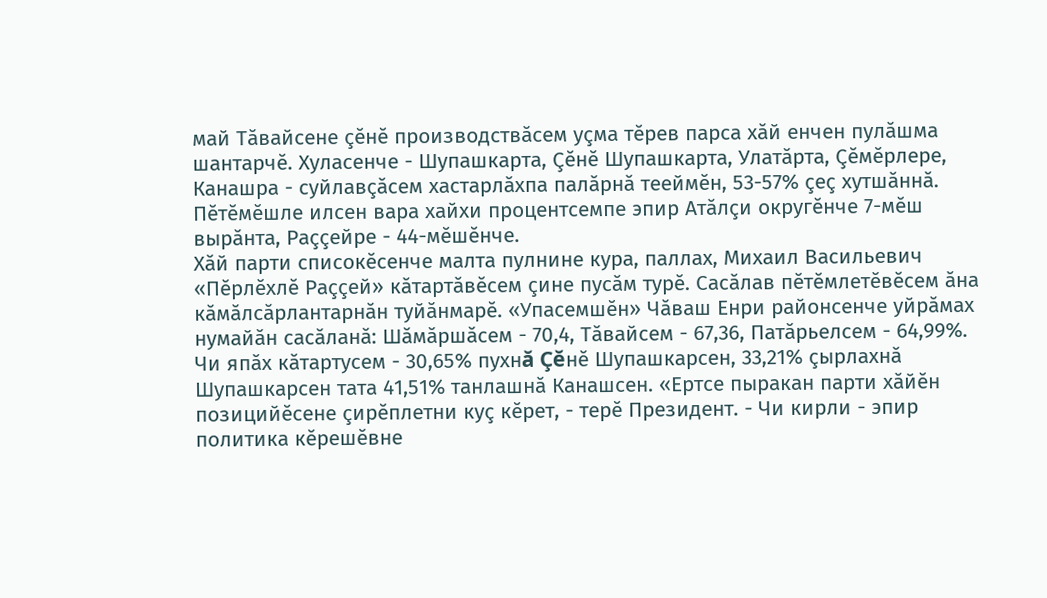май Тăвайсене çĕнĕ производствăсем уçма тĕрев парса хăй енчен пулăшма шантарчĕ. Хуласенче - Шупашкарта, Çĕнĕ Шупашкарта, Улатăрта, Çĕмĕрлере, Канашра - суйлавçăсем хастарлăхпа палăрнă тееймĕн, 53-57% çеç хутшăннă. Пĕтĕмĕшле илсен вара хайхи процентсемпе эпир Атăлçи округĕнче 7-мĕш вырăнта, Раççейре - 44-мĕшĕнче.
Хăй парти списокĕсенче малта пулнине кура, паллах, Михаил Васильевич «Пĕрлĕхлĕ Раççей» кăтартăвĕсем çине пусăм турĕ. Сасăлав пĕтĕмлетĕвĕсем ăна кăмăлсăрлантарнăн туйăнмарĕ. «Упасемшĕн» Чăваш Енри районсенче уйрăмах нумайăн сасăланă: Шăмăршăсем - 70,4, Тăвайсем - 67,36, Патăрьелсем - 64,99%. Чи япăх кăтартусем - 30,65% пухнă Çĕнĕ Шупашкарсен, 33,21% çырлахнă Шупашкарсен тата 41,51% танлашнă Канашсен. «Ертсе пыракан парти хăйĕн позицийĕсене çирĕплетни куç кĕрет, - терĕ Президент. - Чи кирли - эпир политика кĕрешĕвне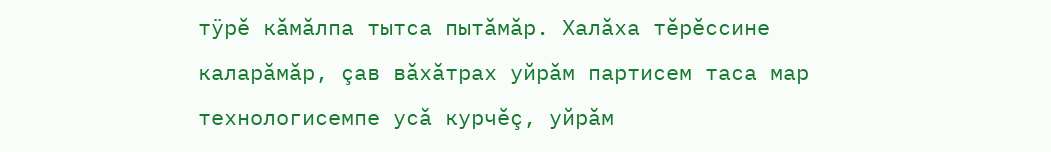тÿрĕ кăмăлпа тытса пытăмăр. Халăха тĕрĕссине каларăмăр, çав вăхăтрах уйрăм партисем таса мар технологисемпе усă курчĕç, уйрăм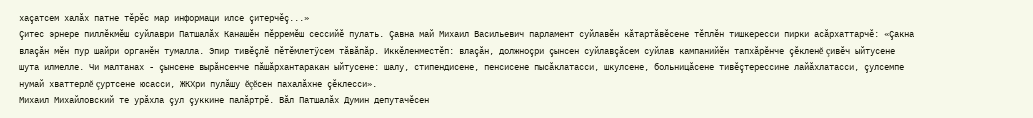хаçатсем халăх патне тĕрĕс мар информаци илсе çитерчĕç...»
Çитес эрнере пиллĕкмĕш суйлаври Патшалăх Канашĕн пĕрремĕш сессийĕ пулать. Çавна май Михаил Васильевич парламент суйлавĕн кăтартăвĕсене тĕплĕн тишкересси пирки асăрхаттарчĕ: «Çакна влаçăн мĕн пур шайри органĕн тумалла. Эпир тивĕçлĕ пĕтĕмлетÿсем тăвăпăр. Иккĕленместĕп: влаçăн, должноçри çынсен суйлавçăсем суйлав кампанийĕн тапхăрĕнче çĕкленĕ çивĕч ыйтусене шута илмелле. Чи малтанах - çынсене вырăнсенче пăшăрхантаракан ыйтусене: шалу, стипендисене, пенсисене пысăклатасси, шкулсене, больницăсене тивĕçтерессине лайăхлатасси, çулсемпе нумай хваттерлĕ çуртсене юсасси, ЖКХри пулăшу ĕçĕсен пахалăхне çĕклесси».
Михаил Михайловский те урăхла çул çуккине палăртрĕ. Вăл Патшалăх Думин депутачĕсен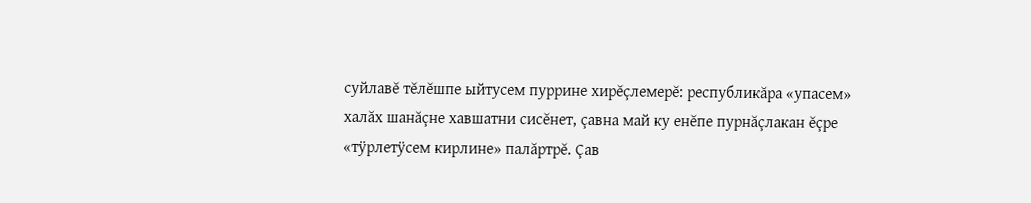суйлавĕ тĕлĕшпе ыйтусем пуррине хирĕçлемерĕ: республикăра «упасем» халăх шанăçне хавшатни сисĕнет, çавна май ку енĕпе пурнăçлакан ĕçре «тÿрлетÿсем кирлине» палăртрĕ. Çав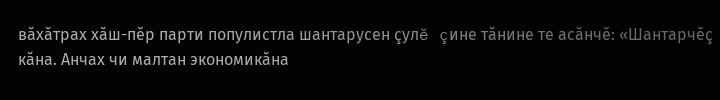вăхăтрах хăш-пĕр парти популистла шантарусен çулĕ çине тăнине те асăнчĕ: «Шантарчĕç кăна. Анчах чи малтан экономикăна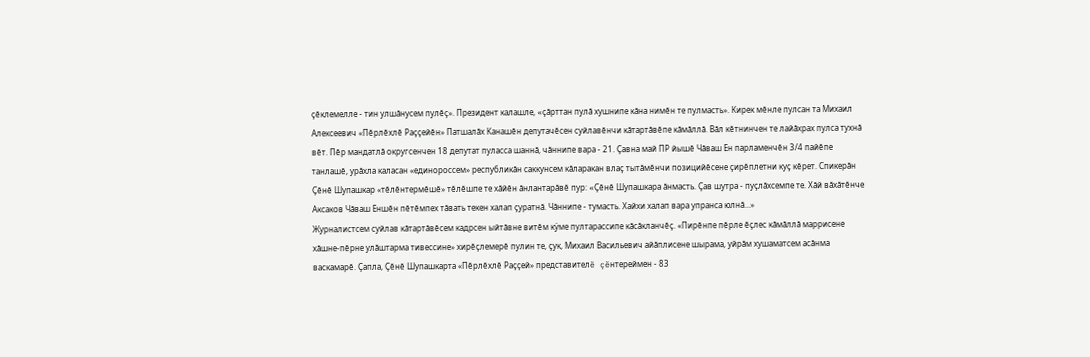çĕклемелле - тин улшăнусем пулĕç». Президент калашле, «çăрттан пулă хушнипе кăна нимĕн те пулмасть». Кирек мĕнле пулсан та Михаил Алексеевич «Пĕрлĕхлĕ Раççейĕн» Патшалăх Канашĕн депутачĕсен суйлавĕнчи кăтартăвĕпе кăмăллă. Вăл кĕтнинчен те лайăхрах пулса тухнă вĕт. Пĕр мандатлă округсенчен 18 депутат пуласса шаннă, чăннипе вара - 21. Çавна май ПР йышĕ Чăваш Ен парламенчĕн 3/4 пайĕпе танлашĕ, урăхла каласан «единороссем» республикăн саккунсем кăларакан влаç тытăмĕнчи позицийĕсене çирĕплетни куç кĕрет. Спикерăн Çĕнĕ Шупашкар «тĕлĕнтермĕшĕ» тĕлĕшпе те хăйĕн ăнлантарăвĕ пур: «Çĕнĕ Шупашкара ăнмасть. Çав шутра - пуçлăхсемпе те. Хăй вăхăтĕнче Аксаков Чăваш Еншĕн пĕтĕмпех тăвать текен халап çуратнă. Чăннипе - тумасть. Хайхи халап вара упранса юлнă...»
Журналистсем суйлав кăтартăвĕсем кадрсен ыйтăвне витĕм кÿме пултарассипе кăсăкланчĕç. «Пирĕнпе пĕрле ĕçлес кăмăллă маррисене хăшне-пĕрне улăштарма тивессине» хирĕçлемерĕ пулин те, çук, Михаил Васильевич айăплисене шырама, уйрăм хушаматсем асăнма васкамарĕ. Çапла, Çĕнĕ Шупашкарта «Пĕрлĕхлĕ Раççей» представителĕ çĕнтереймен - 83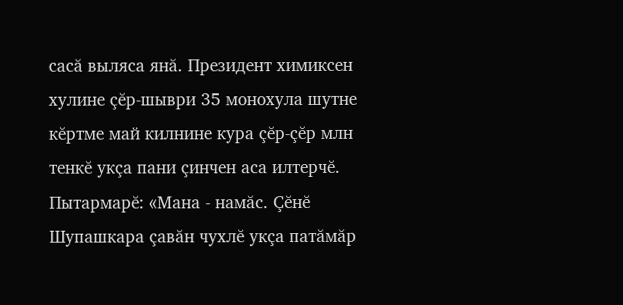сасă выляса янă. Президент химиксен хулине çĕр-шыври 35 монохула шутне кĕртме май килнине кура çĕр-çĕр млн тенкĕ укçа пани çинчен аса илтерчĕ. Пытармарĕ: «Мана - намăс. Çĕнĕ Шупашкара çавăн чухлĕ укçа патăмăр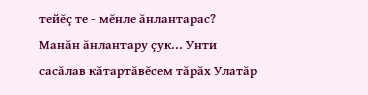тейĕç те - мĕнле ăнлантарас? Манăн ăнлантару çук... Унти сасăлав кăтартăвĕсем тăрăх Улатăр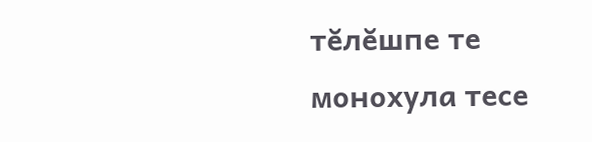тĕлĕшпе те монохула тесе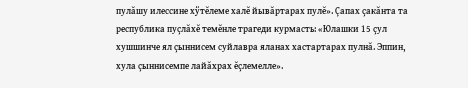пулăшу илессине хÿтĕлеме халĕ йывăртарах пулĕ». Çапах çакăнта та республика пуçлăхĕ темĕнле трагеди курмасть: «Юлашки 15 çул хушшинче ял çыннисем суйлавра яланах хастартарах пулнă. Эппин, хула çыннисемпе лайăхрах ĕçлемелле».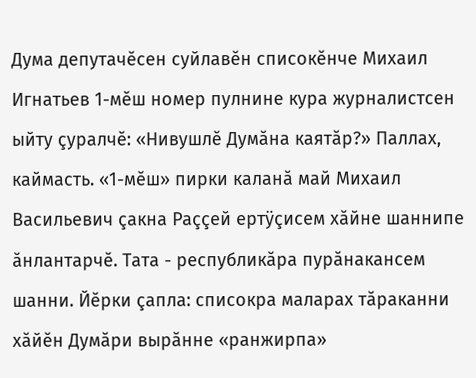Дума депутачĕсен суйлавĕн списокĕнче Михаил Игнатьев 1-мĕш номер пулнине кура журналистсен ыйту çуралчĕ: «Нивушлĕ Думăна каятăр?» Паллах, каймасть. «1-мĕш» пирки каланă май Михаил Васильевич çакна Раççей ертÿçисем хăйне шаннипе ăнлантарчĕ. Тата - республикăра пурăнакансем шанни. Йĕрки çапла: списокра маларах тăраканни хăйĕн Думăри вырăнне «ранжирпа»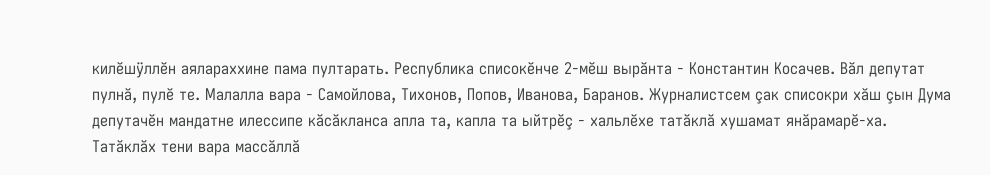килĕшÿллĕн аялараххине пама пултарать. Республика списокĕнче 2-мĕш вырăнта - Константин Косачев. Вăл депутат пулнă, пулĕ те. Малалла вара - Самойлова, Тихонов, Попов, Иванова, Баранов. Журналистсем çак списокри хăш çын Дума депутачĕн мандатне илессипе кăсăкланса апла та, капла та ыйтрĕç - хальлĕхе татăклă хушамат янăрамарĕ-ха.
Татăклăх тени вара массăллă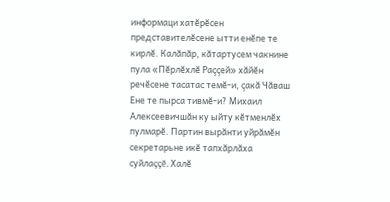информаци хатĕрĕсен представителĕсене ытти енĕпе те кирлĕ. Калăпăр, кăтартусем чакнине пула «Пĕрлĕхлĕ Раççей» хăйĕн речĕсене тасатас темĕ-и, çакă Чăваш Ене те пырса тивмĕ-и? Михаил Алексеевичшăн ку ыйту кĕтменлĕх пулмарĕ. Партин вырăнти уйрăмĕн секретарьне икĕ тапхăрлăха суйлаççĕ. Халĕ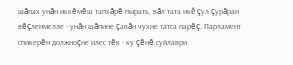шăпах унăн иккĕмĕш тапхăрĕ пырать, вăл тата икĕ çул çурăран вĕçленмелле - унăн шăпине çавăн чухне татса парĕç. Парламент спикерĕн должноçне илес тĕк - ку çĕнĕ суйлаври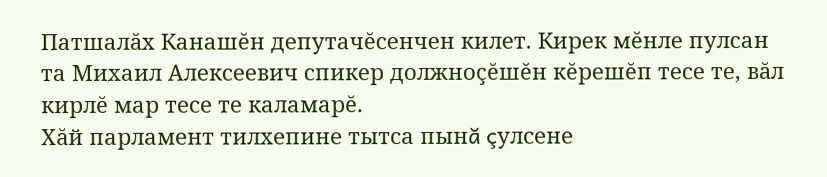Патшалăх Канашĕн депутачĕсенчен килет. Кирек мĕнле пулсан та Михаил Алексеевич спикер должноçĕшĕн кĕрешĕп тесе те, вăл кирлĕ мар тесе те каламарĕ.
Хăй парламент тилхепине тытса пынă çулсене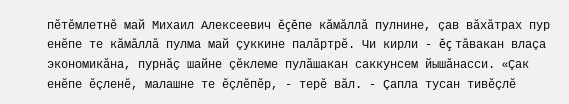пĕтĕмлетнĕ май Михаил Алексеевич ĕçĕпе кăмăллă пулнине, çав вăхăтрах пур енĕпе те кăмăллă пулма май çуккине палăртрĕ. Чи кирли - ĕç тăвакан влаçа экономикăна, пурнăç шайне çĕклеме пулăшакан саккунсем йышăнасси. «Çак енĕпе ĕçленĕ, малашне те ĕçлĕпĕр, - терĕ вăл. - Çапла тусан тивĕçлĕ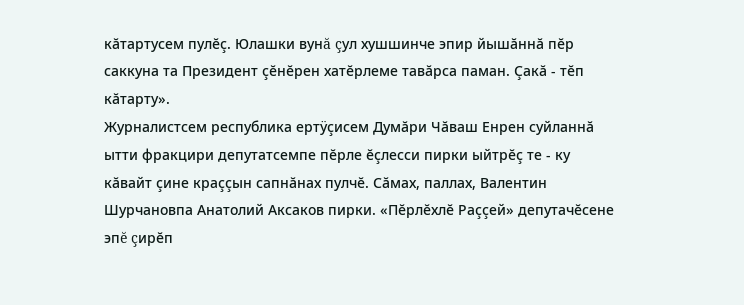кăтартусем пулĕç. Юлашки вунă çул хушшинче эпир йышăннă пĕр саккуна та Президент çĕнĕрен хатĕрлеме тавăрса паман. Çакă - тĕп кăтарту».
Журналистсем республика ертÿçисем Думăри Чăваш Енрен суйланнă ытти фракцири депутатсемпе пĕрле ĕçлесси пирки ыйтрĕç те - ку кăвайт çине краççын сапнăнах пулчĕ. Сăмах, паллах, Валентин Шурчановпа Анатолий Аксаков пирки. «Пĕрлĕхлĕ Раççей» депутачĕсене эпĕ çирĕп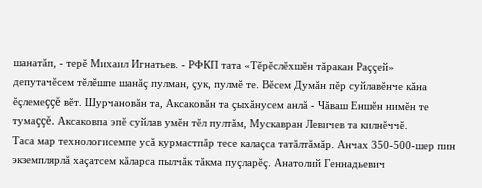шанатăп, - терĕ Михаил Игнатьев. - РФКП тата «Тĕрĕслĕхшĕн тăракан Раççей» депутачĕсем тĕлĕшпе шанăç пулман, çук, пулмĕ те. Вĕсем Думăн пĕр суйлавĕнче кăна ĕçлемеççĕ вĕт. Шурчановăн та, Аксаковăн та çыхăнусем анлă - Чăваш Еншĕн нимĕн те тумаççĕ. Аксаковпа эпĕ суйлав умĕн тĕл пултăм, Мускавран Левичев та килнĕччĕ.
Таса мар технологисемпе усă курмастпăр тесе калаçса татăлтăмăр. Анчах 350-500-шер пин экземплярлă хаçатсем кăларса пылчăк тăкма пуçларĕç. Анатолий Геннадьевич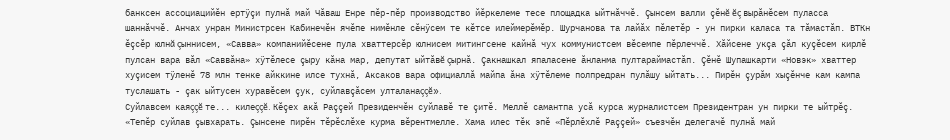банксен ассоциацийĕн ертÿçи пулнă май Чăваш Енре пĕр-пĕр производство йĕркелеме тесе площадка ыйтнăччĕ. Çынсем валли çĕнĕ ĕç вырăнĕсем пуласса шаннăччĕ. Анчах унран Министрсен Кабинечĕн ячĕпе нимĕнле сĕнÿсем те кĕтсе илеймерĕмĕр. Шурчанова та лайăх пĕлетĕр - ун пирки каласа та тăмастăп. ВТКн ĕçсĕр юлнă çыннисем, «Савва» компанийĕсене пула хваттерсĕр юлнисем митингсене кайнă чух коммунистсем вĕсемпе пĕрлеччĕ. Хăйсене укçа çăл куçĕсем кирлĕ пулсан вара вăл «Саввăна» хÿтĕлесе çыру кăна мар, депутат ыйтăвĕ çырнă. Çакнашкал япаласене ăнланма пултараймастăп. Çĕнĕ Шупашкарти «Новэк» хваттер хуçисем тÿленĕ 78 млн тенке айккине илсе тухнă, Аксаков вара официаллă майпа ăна хÿтĕлеме полпредран пулăшу ыйтать... Пирĕн çурăм хыçĕнче кам кампа туслашать - çак ыйтусен хуравĕсем çук, суйлавçăсем улталанаççĕ».
Суйлавсем каяççĕ те... килеççĕ. Кĕçех акă Раççей Президенчĕн суйлавĕ те çитĕ. Меллĕ самантпа усă курса журналистсем Президентран ун пирки те ыйтрĕç. «Тепĕр суйлав çывхарать. Çынсене пирĕн тĕрĕслĕхе курма вĕрентмелле. Хама илес тĕк эпĕ «Пĕрлĕхлĕ Раççей» съезчĕн делегачĕ пулнă май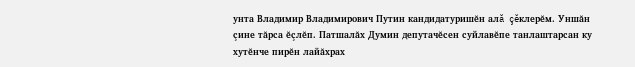унта Владимир Владимирович Путин кандидатуришĕн алă çĕклерĕм. Уншăн çине тăрса ĕçлĕп. Патшалăх Думин депутачĕсен суйлавĕпе танлаштарсан ку хутĕнче пирĕн лайăхрах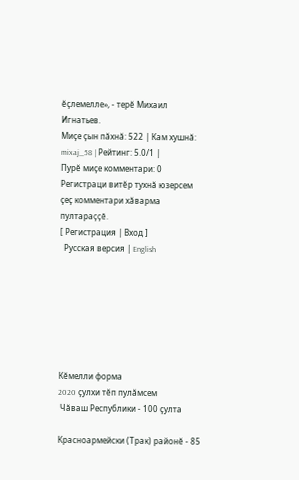ĕçлемелле», - терĕ Михаил Игнатьев.
Миçе çын пăхнă: 522 | Кам хушнă: mixaj_58 | Рейтинг: 5.0/1 |
Пурĕ миçе комментари: 0
Регистраци витĕр тухнă юзерсем çеç комментари хăварма пултараççĕ.
[ Регистрация | Вход ]
  Русская версия | English







Кĕмелли форма
2020 çулхи тĕп пулăмсем
 Чăваш Республики - 100 çулта

Красноармейски (Трак) районĕ - 85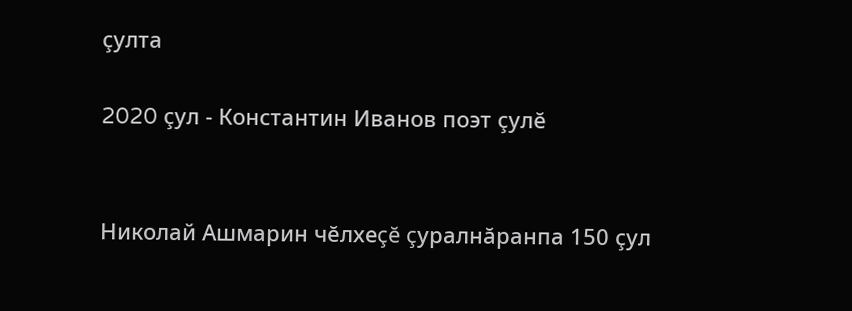çулта

2020 çул - Константин Иванов поэт çулĕ


Николай Ашмарин чĕлхеçĕ çуралнăранпа 150 çул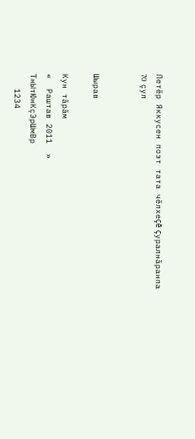Петĕр Яккусен поэт тата чĕлхеçĕ çуралнăранпа
70 çул


Шырав

Кун тăрăм
«  Раштав 2011  »
ТнЫтЮнКçЭрШмВр
   1234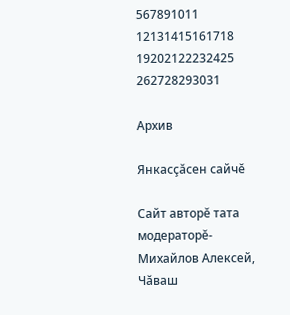567891011
12131415161718
19202122232425
262728293031

Архив

Янкасçăсен сайчĕ

Сайт авторĕ тата модераторĕ- Михайлов Алексей, Чăваш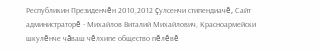Республикин Президенчĕн 2010,2012 çулсенчи стипендиачĕ, Сайт администраторĕ - Михайлов Виталий Михайлович, Красноармейски шкулĕнче чăваш чĕлхипе общество пĕлĕвĕ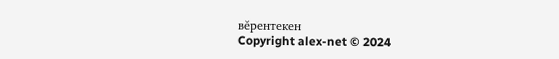вĕрентекен
Copyright alex-net © 2024